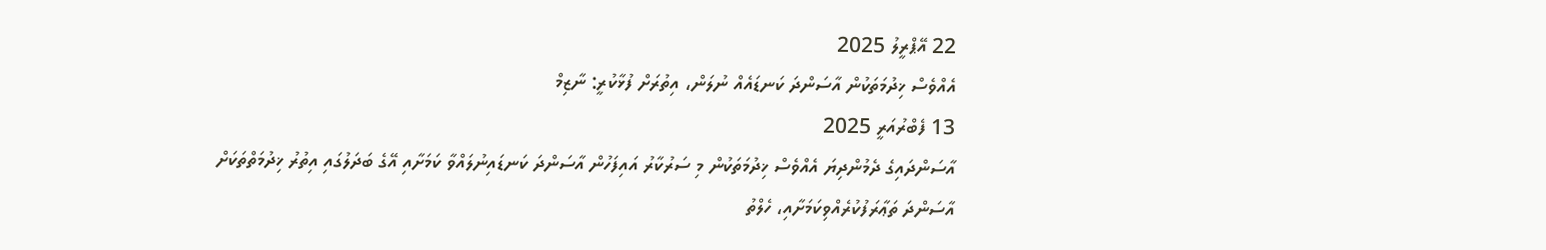22 އޭޕްރީލު 2025
އެއްވެސް ޚިދުމަތަކުން އާސަންދަ ކަނޑައެއް ނުލަން، އިތުރަށް ފުޅާކުރީ: ނާޒިމް
13 ފެބްރުއަރީ 2025
އާސަންދައިގެ ދެމުންދިޔަ އެއްވެސް ޚިދުމަތަކުން މި ސަރުކާރު އައިފަހުން އާސަންދަ ކަނޑައިނުލައްވާ ކަމަށާއި އޭގެ ބަދަލުގައި އިތުރު ޚިދުމަތްތަކަށް އާސަންދަ ތަޢާރަފުކުރެއްވިކަމަށާއި، ހެލްތު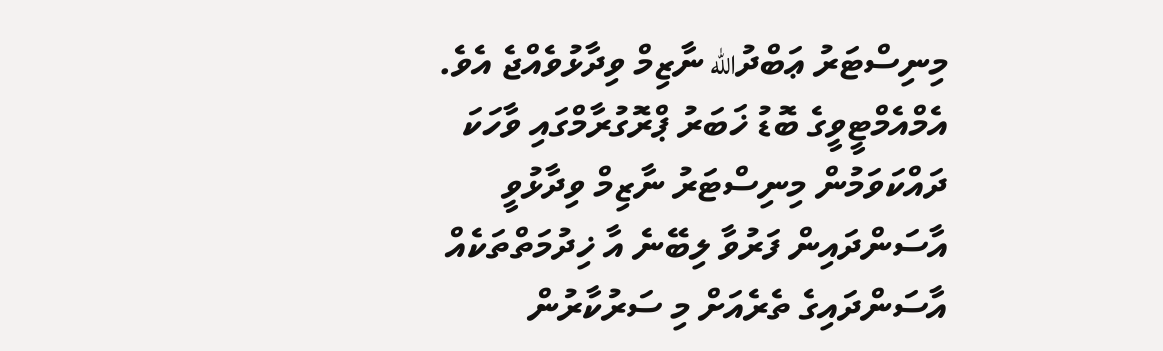މިނިސްޓަރު ޢަބްދުالله ނާޒިމް ވިދާޅުވެއްޖެ އެވެ.
އެމްއެމްޓީވީގެ ބޮޑު ޚަބަރު ޕްރޮގުރާމްގައި ވާހަކަ ދައްކަވަމުން މިނިސްޓަރު ނާޒިމް ވިދާޅުވީ އާސަންދައިން ފަރުވާ ލިބޭނެ އާ ޚިދުމަތްތަކެއް އާސަންދައިގެ ތެރެއަށް މި ސަރުކާރުން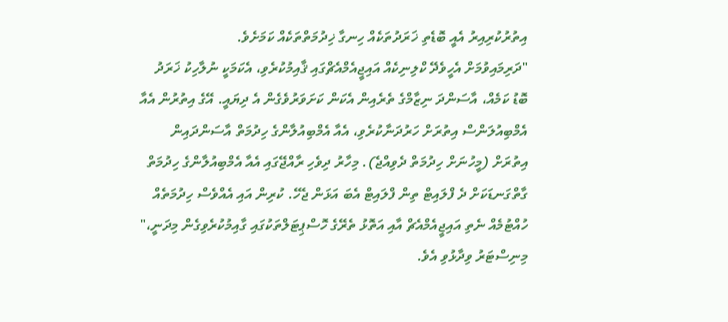އިތުރުކުރިއިރު އެއީ ބޮޑެތި ޚަރަދުތަކެއް ހިނގާ ޚިދުމަތްތަކެއް ކަމަށެވެ.
"ދަރިމައިވުމަށް އެހީވެދޭ ކްލިނިކެއް އައިޖީއެމްއެޗްގައި ޤާއިމުކުރެވި، އެކަމަކީ ނުލާހިކު ޚަރަދު ބޮޑު ކަމެއް، އާސަންދަ ނިޒާމްގެ ތެރެއިން އެކަން ކަށަވަރުވެގެން އެ ދިޔައީ. އޭގެ އިތުރުން އެއާ އެމްބިއުލަންސް އިތުރަށް ހަރުދަނާކުރެވި، އެއާ އެމްބިއުލާންގެ ހިދުމަތް އާސަންދައިން އިތުރަށް (މީހުނަށް ހިދުމަތް ދެވިއްޖެ). މިހާރު ދިވެހި ރާއްޖޭގައި އެއާ އެމްބިއުލާންގެ ހިދުމަތް ގާތްގަނޑަކަށް ދެ ފްލައިޓް ތިން ފްލައިޓް އެބަ އަޅަން ޖެހޭ. ކުރިން އައި އެއްވެސް ހިދުމަތެއް ހުއްޓުމެއް ނެތި އައިޖީއެމްއެޗް އާއި އަތޮޅު ތެރޭގެ ހޮސްޕިޓަލްތަކުގައި ގާއިމުކުރެވިގެން މިދަނީ،" މިނިސްޓަރު ވިދާޅުވި އެވެ.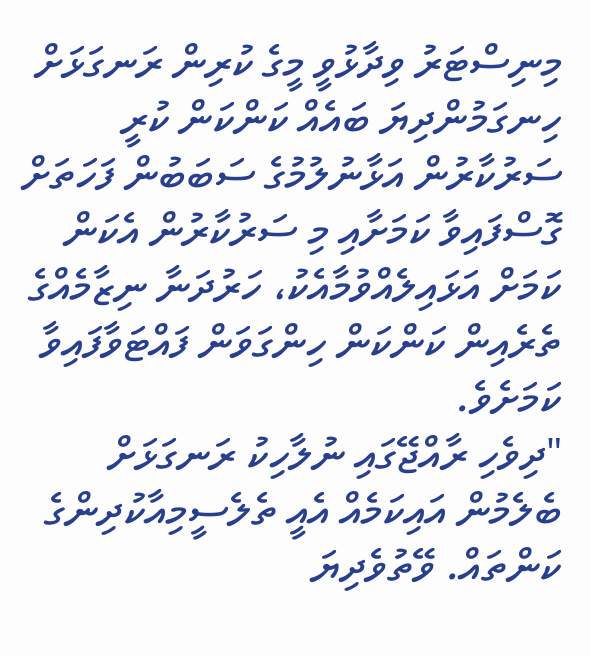މިނިސްޓަރު ވިދާޅުވީ މީގެ ކުރިން ރަނގަޅަށް ހިނގަމުންދިޔަ ބައެއް ކަންކަން ކުރީ ސަރުކާރުން އަޅާނުލުމުގެ ސަބަބުން ފަހަތަށް ގޮސްފައިވާ ކަމަށާއި މި ސަރުކާރުން އެކަން ކަމަށް އަޅައިލެއްވުމާއެކު، ހަރުދަނާ ނިޒާމެއްގެ ތެރެއިން ކަންކަން ހިންގަވަން ފައްޓަވާފައިވާ ކަމަށެވެ.
"ދިވެހި ރާއްޖޭގައި ނުލާހިކު ރަނގަޅަށް ބެލެމުން އައިކަމެއް އެއީ ތެލެސީމިއާކުދިންގެ ކަންތައް. ވޭތުވެދިޔަ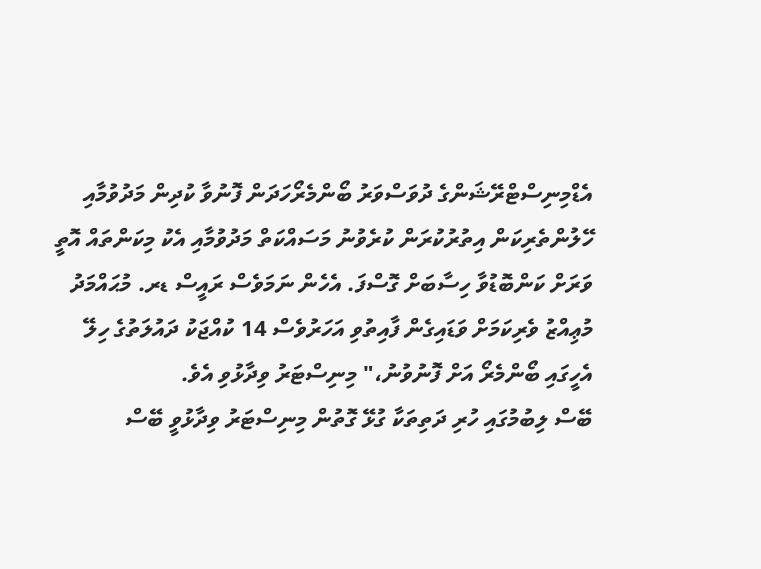އެޑްމިނިސްޓްރޭޝަންގެ ދުވަސްވަރު ބޯންމެރޯހަދަން ފޮނުވާ ކުދިން މަދުވުމާއި ހޭލުންތެރިކަން އިތުރުކުރަން ކުރެވުނު މަސައްކަތް މަދުވުމާއި އެކު މިކަންތައް އޮތީ ވަރަށް ކަންބޮޑުވާ ހިސާބަށް ގޮސްފަ. އެހެން ނަމަވެސް ރައީސް ޑރ. މުޙައްމަދު މުޢިއްޒު ވެރިކަމަށް ވަޑައިގެން ފާއިތުވި އަހަރުވެސް 14 ކުއްޖަކު ދައުލަތުގެ ހިލޭ އެހީގައި ބޯންމެރޯ އަށް ފޮނުވުނު،" މިނިސްޓަރު ވިދާޅުވި އެވެ.
ބޭސް ލިބުމުގައި ހުރި ދަތިތަކާ ގުޅޭ ގޮތުން މިނިސްޓަރު ވިދާޅުވީ ބޭސް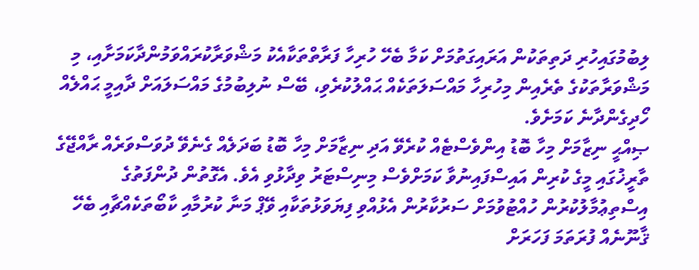ލިބުމުގައިހުރި ދަތިތަކުން އަރައިގަތުމަށް ކަމާ ބެހޭ ހުރިހާ ފަރާތްތަކާއެކު މަޝްވަރާކުރައްވަމުންދާކަމަށާއި، މި މަޝްވަރާތަކުގެ ތެރެއިން މިހުރިހާ މައްސަލަތަކެއް ޙައްލުކުރެވި، ބޭސް ނުލިބުމުގެ މައްސަލައަށް ދާއިމީ ޙައްލެއް ހޯދިގެންދާނެ ކަމަށެވެ.
ޞިއްޙީ ނިޒާމަށް މިހާ ބޮޑު އިންވެސްޓެއް ކުރެވޭ އަދި ނިޒާމަށް މިހާ ބޮޑު ބަދަލެއް ގެނެވޭ ދުވަސްވަރެއް ރާއްޖޭގެ ތާރީޚުގައި މީގެ ކުރިން އައިސްފައިނުވާ ކަމަށްވެސް މިނިސްޓަރު ވިދާޅުވި އެވެ. އެގޮތުން ދުންފަތުގެ އިސްތިޢުމާލުކުރުން ހުއްޓުވުމަށް ސަރުކާރުން އެޅުއްވި ފިޔަވަޅުތަކާއި ވޭޕް މަނާ ކުރުމާއި ކާބޯތަކެއްޗާއި ބެހޭ ޤާނޫނެއް ފުރަތަމަ ފަހަރަށް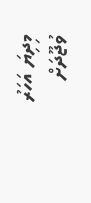މިދިޔަ އަހަރު ވުޖޫދަށް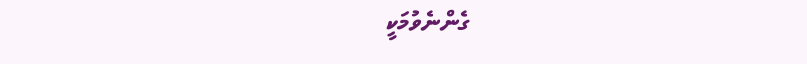ގެންނެވުމަކީ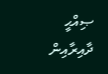ޞިއްޙީ ދާއިރާއިން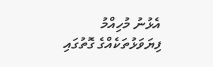އެޅުނު މުހިއްމު ފިޔަވަޅުތަކެއްގެ ގޮތުގައި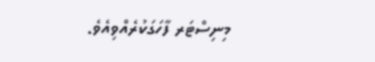މިނިސްޓަރ ފާހަގަކުރެއްވިއެވެ.